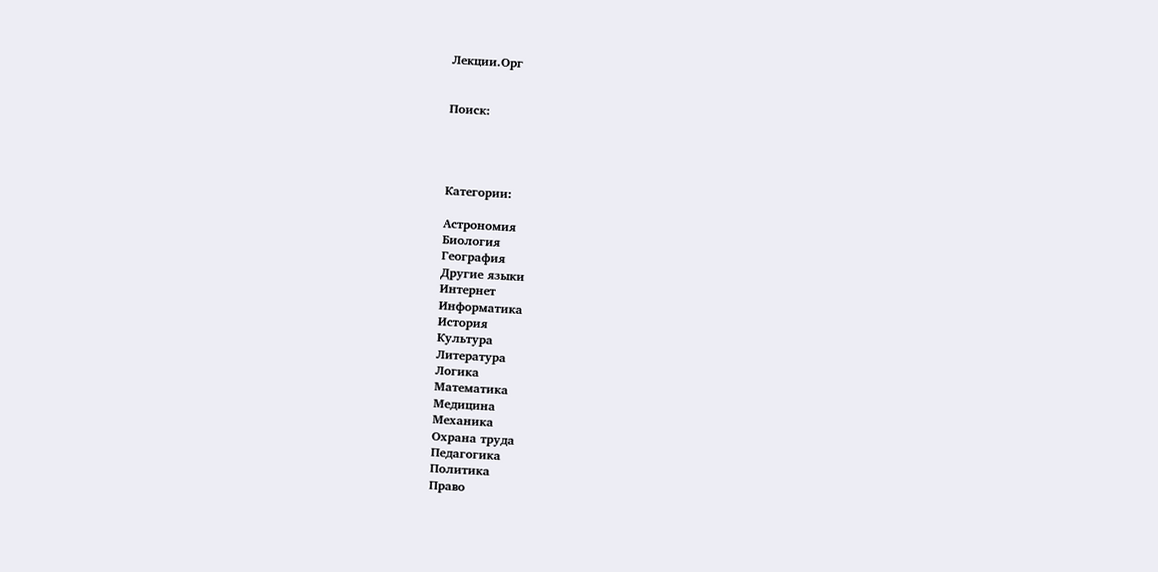Лекции.Орг


Поиск:




Категории:

Астрономия
Биология
География
Другие языки
Интернет
Информатика
История
Культура
Литература
Логика
Математика
Медицина
Механика
Охрана труда
Педагогика
Политика
Право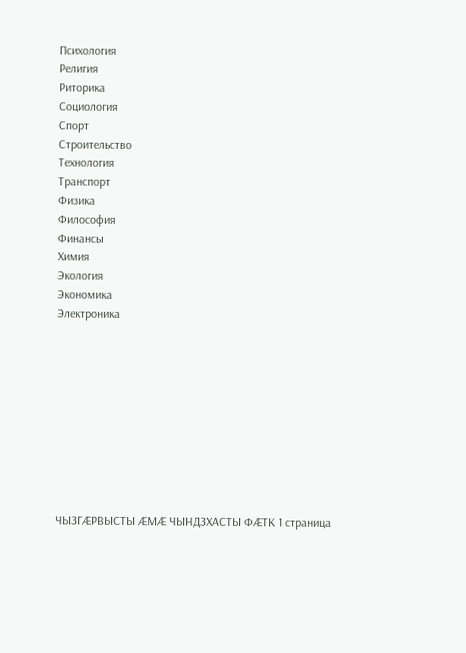Психология
Религия
Риторика
Социология
Спорт
Строительство
Технология
Транспорт
Физика
Философия
Финансы
Химия
Экология
Экономика
Электроника










ЧЫЗГÆРВЫСТЫ ÆМÆ ЧЫНДЗХАСТЫ ФÆТК 1 страница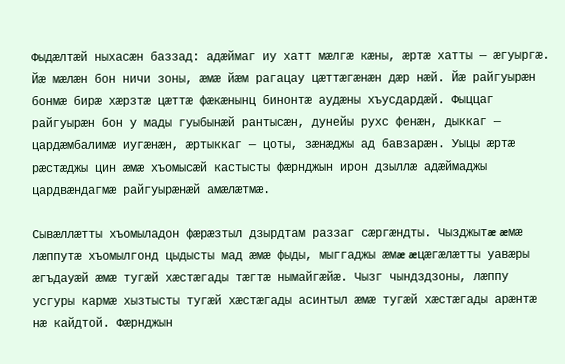Фыдæлтæй ныхасæн баззад: адæймаг иу хатт мæлгæ кæны, æртæ хатты — æгуыргæ. Йæ мæлæн бон ничи зоны, æмæ йæм рагацау цæттæгæнæн дæр нæй. Йæ райгуырæн бонмæ бирæ хæрзтæ цæттæ фæкæнынц бинонтæ аудæны хъусдардæй. Фыццаг райгуырæн бон у мады гуыбынæй рантысæн, дунейы рухс фенæн, дыккаг — цардæмбалимæ иугæнæн, æртыккаг — цоты, зæнæджы ад бавзарæн. Уыцы æртæ рæстæджы цин æмæ хъомысæй кастысты фæрнджын ирон дзыллæ адæймаджы цардвæндагмæ райгуырæнæй амæлæтмæ.

Сывæллæтты хъомыладон фæрæзтыл дзырдтам раззаг сæргæндты. Чызджытæ æмæ лæппутæ хъомылгонд цыдысты мад æмæ фыды, мыггаджы æмæ æцæгæлæтты уавæры æгъдауæй æмæ тугæй хæстæгады тæгтæ нымайгæйæ. Чызг чындздзоны, лæппу усгуры кармæ хызтысты тугæй хæстæгады асинтыл æмæ тугæй хæстæгады арæнтæ нæ кайдтой. Фæрнджын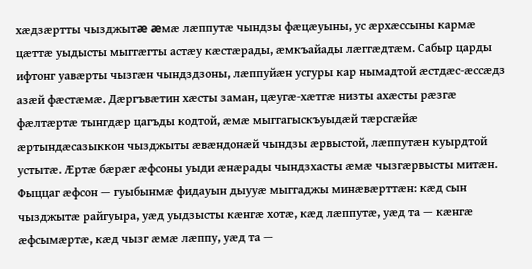хæдзæртты чызджытæ æмæ лæппутæ чындзы фæцæуыны, ус æрхæссыны кармæ цæттæ уыдысты мыггæгты астæу кæстæрады, æмкъайады лæггæдтæм. Сабыр царды ифтонг уавæрты чызгæн чындздзоны, лæппуйæн усгуры кар нымадтой æстдæс-æссæдз азæй фæстæмæ. Дæргъвæтин хæсты заман, цæугæ-хæтгæ низты ахæсты рæзгæ фæлтæртæ тынгдæр цагъды кодтой, æмæ мыггагыскъуыдæй тæрсгæйæ æртындæсазыккон чызджыты æвæндонæй чындзы æрвыстой, лæппутæн куырдтой устытæ. Æртæ бæрæг æфсоны уыди æнæрады чындзхасты æмæ чызгæрвысты митæн. Фыццаг æфсон — гуыбынмæ фидауын дыууæ мыггаджы минæвæрттæн: кæд сын чызджытæ райгуыра, уæд уыдзысты кæнгæ хотæ, кæд лæппутæ, уæд та — кæнгæ æфсымæртæ, кæд чызг æмæ лæппу, уæд та —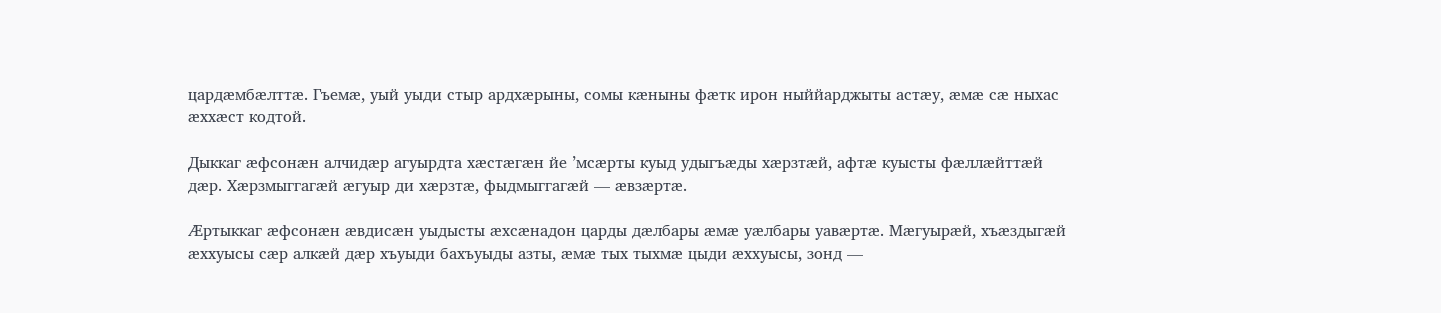цардæмбæлттæ. Гъемæ, уый уыди стыр ардхæрыны, сомы кæныны фæтк ирон ныййарджыты астæу, æмæ сæ ныхас æххæст кодтой.

Дыккаг æфсонæн алчидæр агуырдта хæстæгæн йе ’мсæрты куыд удыгъæды хæрзтæй, афтæ куысты фæллæйттæй дæр. Хæрзмыггагæй æгуыр ди хæрзтæ, фыдмыггагæй — æвзæртæ.

Æртыккаг æфсонæн æвдисæн уыдысты æхсæнадон царды дæлбары æмæ уæлбары уавæртæ. Мæгуырæй, хъæздыгæй æххуысы сæр алкæй дæр хъуыди бахъуыды азты, æмæ тых тыхмæ цыди æххуысы, зонд —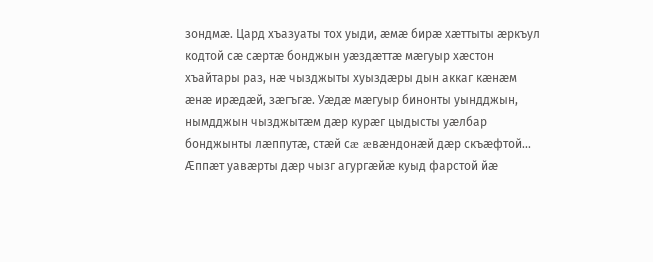зондмæ. Цард хъазуаты тох уыди, æмæ бирæ хæттыты æркъул кодтой сæ сæртæ бонджын уæздæттæ мæгуыр хæстон хъайтары раз, нæ чызджыты хуыздæры дын аккаг кæнæм æнæ ирæдæй, зæгъгæ. Уæдæ мæгуыр бинонты уындджын, нымдджын чызджытæм дæр курæг цыдысты уæлбар бонджынты лæппутæ, стæй сæ æвæндонæй дæр скъæфтой... Æппæт уавæрты дæр чызг агургæйæ куыд фарстой йæ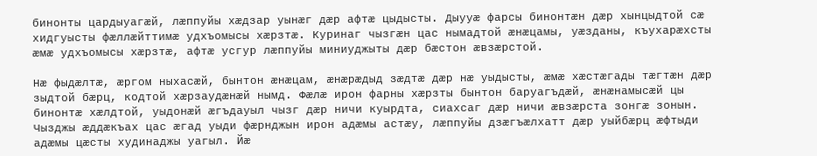бинонты цардыуагæй, лæппуйы хæдзар уынæг дæр афтæ цыдысты. Дыууæ фарсы бинонтæн дæр хынцыдтой сæ хидгуысты фæллæйттимæ удхъомысы хæрзтæ. Куринаг чызгæн цас нымадтой æнæцамы, уæзданы, къухарæхсты æмæ удхъомысы хæрзтæ, афтæ усгур лæппуйы миниуджыты дæр бæстон æвзæрстой.

Нæ фыдæлтæ, æргом ныхасæй, бынтон æнæцам, æнæрæдыд зæдтæ дæр нæ уыдысты, æмæ хæстæгады тæгтæн дæр зыдтой бæрц, кодтой хæрзаудæнæй нымд. Фæлæ ирон фарны хæрзты бынтон баруагъдæй, æнæнамысæй цы бинонтæ хæлдтой, уыдонæй æгъдауыл чызг дæр ничи куырдта, сиахсаг дæр ничи æвзæрста зонгæ зонын. Чызджы æддæкъах цас æгад уыди фæрнджын ирон адæмы астæу, лæппуйы дзæгъæлхатт дæр уыйбæрц æфтыди адæмы цæсты худинаджы уагыл. Йæ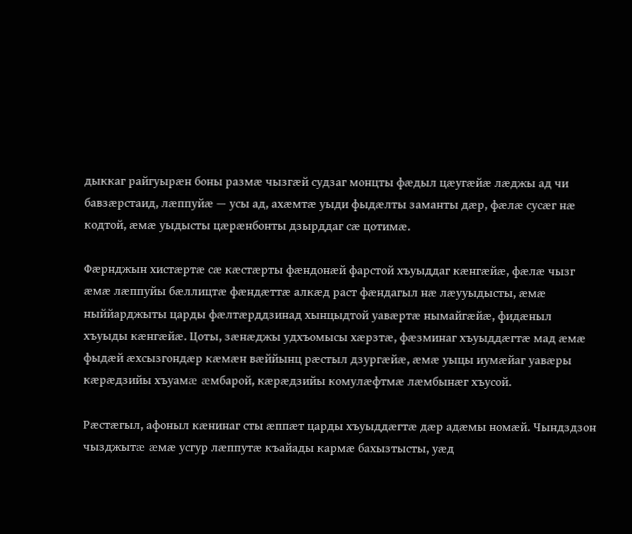дыккаг райгуырæн боны размæ чызгæй судзаг монцты фæдыл цæугæйæ лæджы ад чи бавзæрстаид, лæппуйæ — усы ад, ахæмтæ уыди фыдæлты заманты дæр, фæлæ сусæг нæ кодтой, æмæ уыдысты цæрæнбонты дзырддаг сæ цотимæ.

Фæрнджын хистæртæ сæ кæстæрты фæндонæй фарстой хъуыддаг кæнгæйæ, фæлæ чызг æмæ лæппуйы бæллицтæ фæндæттæ алкæд раст фæндагыл нæ лæууыдысты, æмæ ныййарджыты царды фæлтæрддзинад хынцыдтой уавæртæ нымайгæйæ, фидæныл хъуыды кæнгæйæ. Цоты, зæнæджы удхъомысы хæрзтæ, фæзминаг хъуыддæгтæ мад æмæ фыдæй æхсызгондæр кæмæн вæййынц рæстыл дзургæйæ, æмæ уыцы иумæйаг уавæры кæрæдзийы хъуамæ æмбарой, кæрæдзийы комулæфтмæ лæмбынæг хъусой.

Рæстæгыл, афоныл кæнинаг сты æппæт царды хъуыддæгтæ дæр адæмы номæй. Чындздзон чызджытæ æмæ усгур лæппутæ къайады кармæ бахызтысты, уæд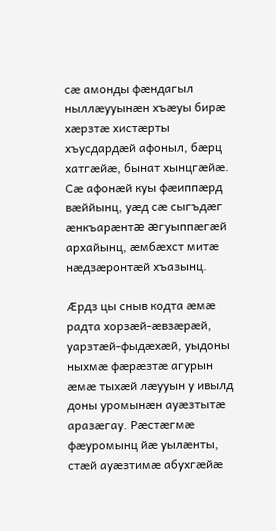сæ амонды фæндагыл ныллæууынæн хъæуы бирæ хæрзтæ хистæрты хъусдардæй афоныл, бæрц хатгæйæ, бынат хынцгæйæ. Сæ афонæй куы фæиппæрд вæййынц, уæд сæ сыгъдæг æнкъарæнтæ æгуыппæгæй архайынц, æмбæхст митæ нæдзæронтæй хъазынц.

Æрдз цы сныв кодта æмæ радта хорзæй-æвзæрæй, уарзтæй-фыдæхæй, уыдоны ныхмæ фæрæзтæ агурын æмæ тыхæй лæууын у ивылд доны уромынæн ауæзтытæ аразæгау. Рæстæгмæ фæуромынц йæ уылæнты, стæй ауæзтимæ абухгæйæ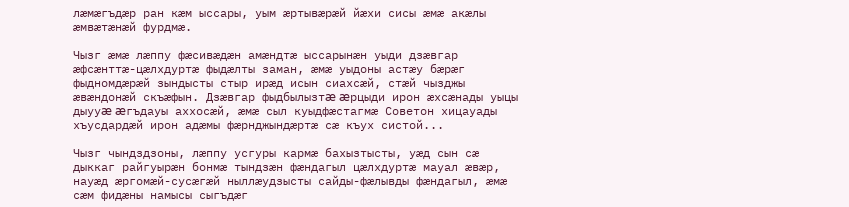лæмæгъдæр ран кæм ыссары, уым æртывæрæй йæхи сисы æмæ акæлы æмвæтæнæй фурдмæ.

Чызг æмæ лæппу фæсивæдæн амæндтæ ыссарынæн уыди дзæвгар æфсæнттæ-цæлхдуртæ фыдæлты заман, æмæ уыдоны астæу бæрæг фыдномдæрæй зындысты стыр ирæд исын сиахсæй, стæй чызджы æвæндонæй скъæфын. Дзæвгар фыдбылызтæ æрцыди ирон æхсæнады уыцы дыууæ æгъдауы аххосæй, æмæ сыл куыдфæстагмæ Советон хицауады хъусдардæй ирон адæмы фæрнджындæртæ сæ къух систой...

Чызг чындздзоны, лæппу усгуры кармæ бахызтысты, уæд сын сæ дыккаг райгуырæн бонмæ тындзæн фæндагыл цæлхдуртæ мауал æвæр, науæд æргомæй-сусæгæй ныллæудзысты сайды-фæлывды фæндагыл, æмæ сæм фидæны намысы сыгъдæг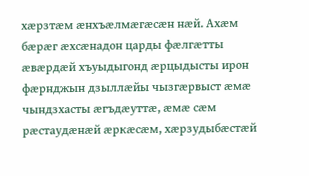хæрзтæм æнхъæлмæгæсæн нæй. Ахæм бæрæг æхсæнадон царды фæлгæтты æвæрдæй хъуыдыгонд æрцыдысты ирон фæрнджын дзыллæйы чызгæрвыст æмæ чындзхасты æгъдæуттæ, æмæ сæм рæстаудæнæй æркæсæм, хæрзудыбæстæй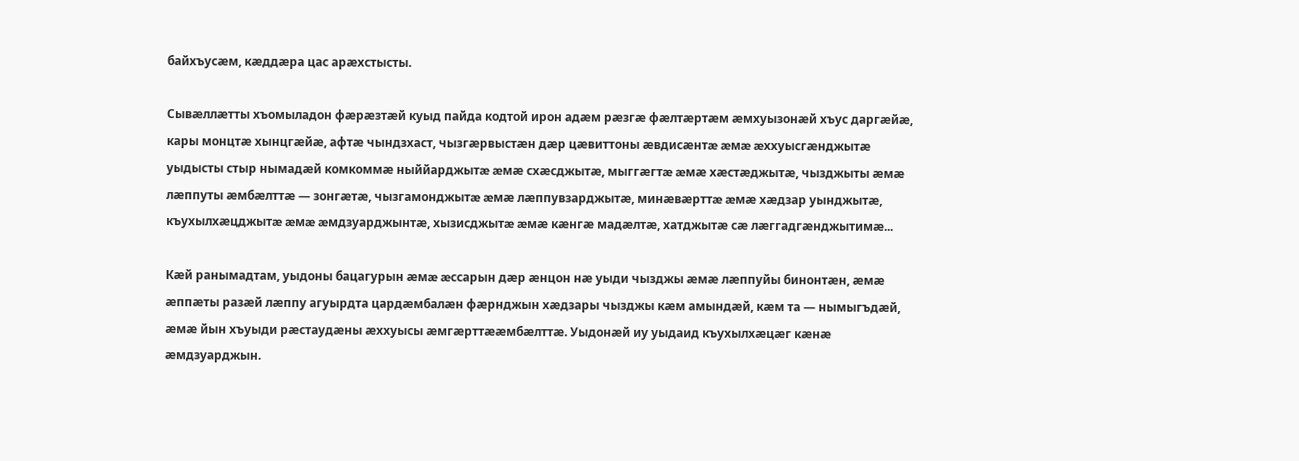байхъусæм, кæддæра цас арæхстысты.

Сывæллæтты хъомыладон фæрæзтæй куыд пайда кодтой ирон адæм рæзгæ фæлтæртæм æмхуызонæй хъус даргæйæ, кары монцтæ хынцгæйæ, афтæ чындзхаст, чызгæрвыстæн дæр цæвиттоны æвдисæнтæ æмæ æххуысгæнджытæ уыдысты стыр нымадæй комкоммæ ныййарджытæ æмæ схæсджытæ, мыггæгтæ æмæ хæстæджытæ, чызджыты æмæ лæппуты æмбæлттæ — зонгæтæ, чызгамонджытæ æмæ лæппувзарджытæ, минæвæрттæ æмæ хæдзар уынджытæ, къухылхæцджытæ æмæ æмдзуарджынтæ, хызисджытæ æмæ кæнгæ мадæлтæ, хатджытæ сæ лæггадгæнджытимæ...

Кæй ранымадтам, уыдоны бацагурын æмæ æссарын дæр æнцон нæ уыди чызджы æмæ лæппуйы бинонтæн, æмæ æппæты разæй лæппу агуырдта цардæмбалæн фæрнджын хæдзары чызджы кæм амындæй, кæм та — нымыгъдæй, æмæ йын хъуыди рæстаудæны æххуысы æмгæрттææмбæлттæ. Уыдонæй иу уыдаид къухылхæцæг кæнæ æмдзуарджын.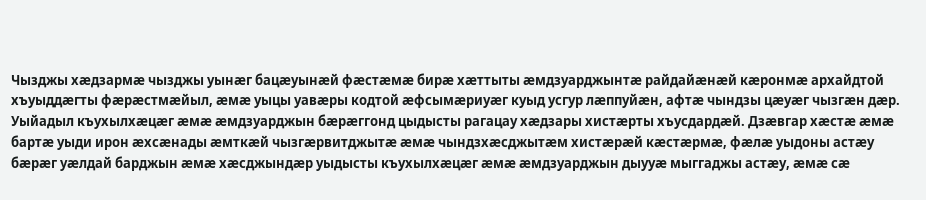Чызджы хæдзармæ чызджы уынæг бацæуынæй фæстæмæ бирæ хæттыты æмдзуарджынтæ райдайæнæй кæронмæ архайдтой хъуыддæгты фæрæстмæйыл, æмæ уыцы уавæры кодтой æфсымæриуæг куыд усгур лæппуйæн, афтæ чындзы цæуæг чызгæн дæр. Уыйадыл къухылхæцæг æмæ æмдзуарджын бæрæггонд цыдысты рагацау хæдзары хистæрты хъусдардæй. Дзæвгар хæстæ æмæ бартæ уыди ирон æхсæнады æмткæй чызгæрвитджытæ æмæ чындзхæсджытæм хистæрæй кæстæрмæ, фæлæ уыдоны астæу бæрæг уæлдай барджын æмæ хæсджындæр уыдысты къухылхæцæг æмæ æмдзуарджын дыууæ мыггаджы астæу, æмæ сæ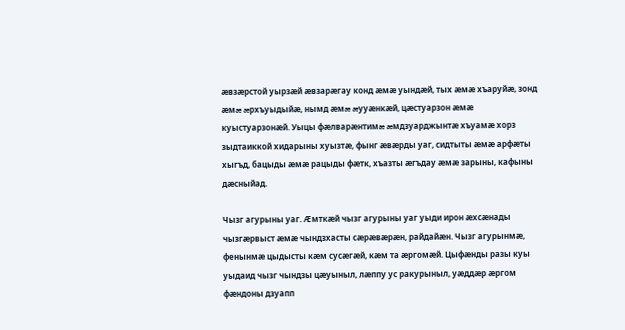æвзæрстой уырзæй æвзарæгау конд æмæ уындæй, тых æмæ хъаруйæ, зонд æмæ æрхъуыдыйæ, нымд æмæ æууæнкæй, цæстуарзон æмæ куыстуарзонæй. Уыцы фæлварæнтимæ æмдзуарджынтæ хъуамæ хорз зыдтаиккой хидарыны хуызтæ, фынг æвæрды уаг, сидтыты æмæ арфæты хыгъд, бацыды æмæ рацыды фæтк, хъазты æгъдау æмæ зарыны, кафыны дæсныйад.

Чызг агурыны уаг. Æмткæй чызг агурыны уаг уыди ирон æхсæнады чызгæрвыст æмæ чындзхасты сæрæвæрæн, райдайæн. Чызг агурынмæ, фенынмæ цыдысты кæм сусæгæй, кæм та æргомæй. Цыфæнды разы куы уыдаид чызг чындзы цæуыныл, лæппу ус ракурыныл, уæддæр æргом фæндоны дзуапп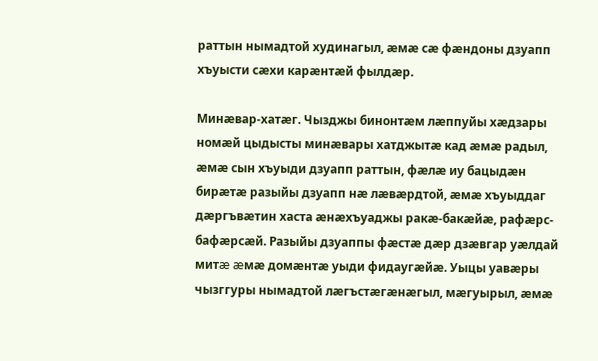раттын нымадтой худинагыл, æмæ сæ фæндоны дзуапп хъуысти сæхи карæнтæй фылдæр.

Минæвар-хатæг. Чызджы бинонтæм лæппуйы хæдзары номæй цыдысты минæвары хатджытæ кад æмæ радыл, æмæ сын хъуыди дзуапп раттын, фæлæ иу бацыдæн бирæтæ разыйы дзуапп нæ лæвæрдтой, æмæ хъуыддаг дæргъвæтин хаста æнæхъуаджы ракæ-бакæйæ, рафæрс-бафæрсæй. Разыйы дзуаппы фæстæ дæр дзæвгар уæлдай митæ æмæ домæнтæ уыди фидаугæйæ. Уыцы уавæры чызггуры нымадтой лæгъстæгæнæгыл, мæгуырыл, æмæ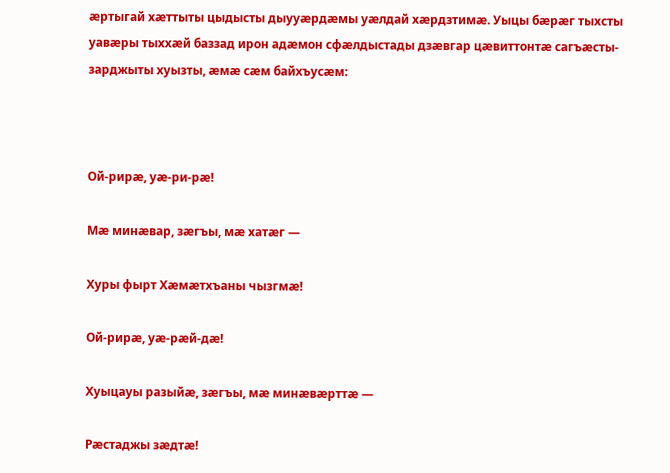æртыгай хæттыты цыдысты дыууæрдæмы уæлдай хæрдзтимæ. Уыцы бæрæг тыхсты уавæры тыххæй баззад ирон адæмон сфæлдыстады дзæвгар цæвиттонтæ сагъæсты-зарджыты хуызты, æмæ сæм байхъусæм:



Ой-рирæ, уæ-ри-рæ!

Мæ минæвар, зæгъы, мæ хатæг —

Хуры фырт Хæмæтхъаны чызгмæ!

Ой-рирæ, уæ-рæй-дæ!

Хуыцауы разыйæ, зæгъы, мæ минæвæрттæ —

Рæстаджы зæдтæ!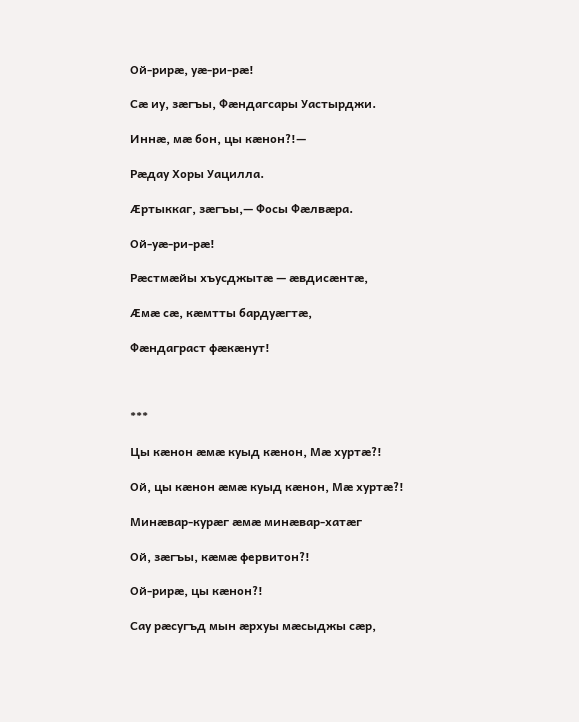Ой-рирæ, уæ-ри-рæ!

Сæ иу, зæгъы, Фæндагсары Уастырджи.

Иннæ, мæ бон, цы кæнон?!—

Рæдау Хоры Уацилла.

Æртыккаг, зæгъы,— Фосы Фæлвæра.

Ой-уæ-ри-рæ!

Рæстмæйы хъусджытæ — æвдисæнтæ,

Æмæ сæ, кæмтты бардуæгтæ,

Фæндаграст фæкæнут!



***

Цы кæнон æмæ куыд кæнон, Мæ хуртæ?!

Ой, цы кæнон æмæ куыд кæнон, Мæ хуртæ?!

Минæвар-курæг æмæ минæвар-хатæг

Ой, зæгъы, кæмæ фервитон?!

Ой-рирæ, цы кæнон?!

Сау рæсугъд мын æрхуы мæсыджы сæр,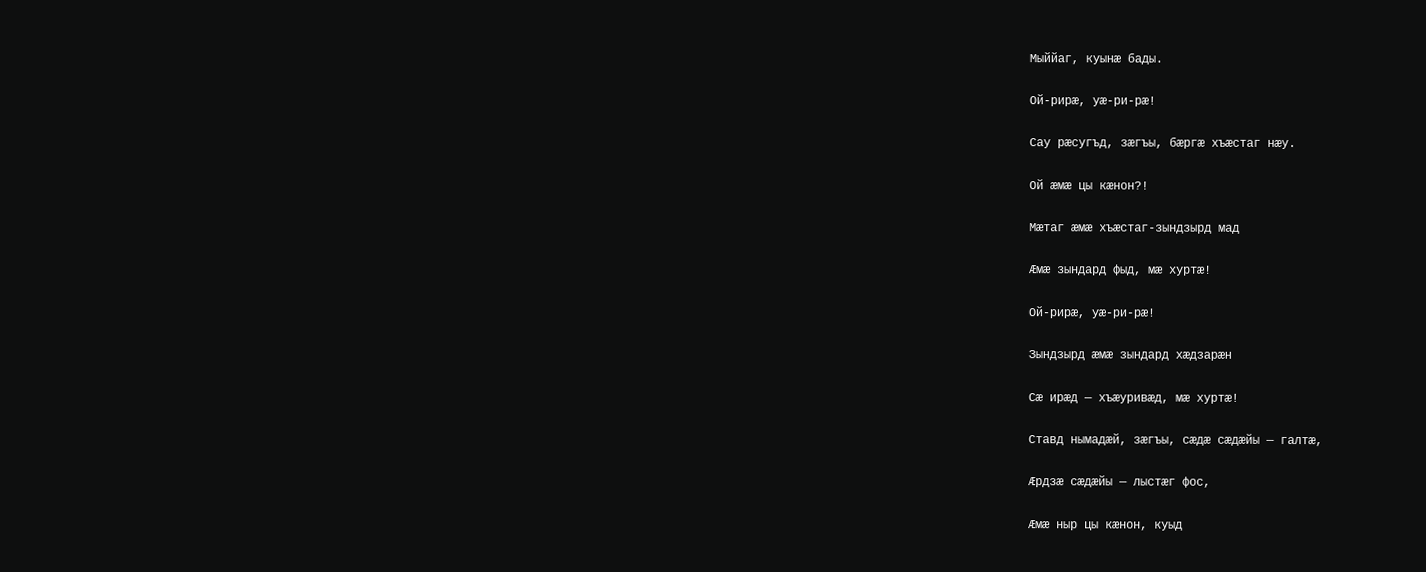Мыййаг, куынæ бады.

Ой-рирæ, уæ-ри-рæ!

Сау рæсугъд, зæгъы, бæргæ хъæстаг нæу.

Ой æмæ цы кæнон?!

Мæтаг æмæ хъæстаг-зындзырд мад

Æмæ зындард фыд, мæ хуртæ!

Ой-рирæ, уæ-ри-рæ!

Зындзырд æмæ зындард хæдзарæн

Сæ ирæд — хъæуривæд, мæ хуртæ!

Ставд нымадæй, зæгъы, сæдæ сæдæйы — галтæ,

Æрдзæ сæдæйы — лыстæг фос,

Æмæ ныр цы кæнон, куыд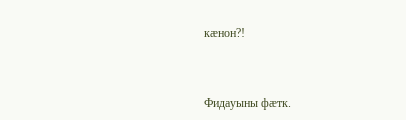кæнон?!



Фидауыны фæтк.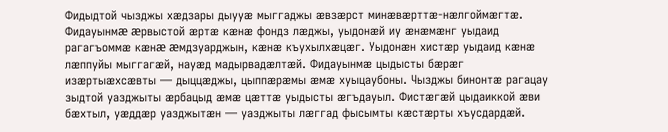Фидыдтой чызджы хæдзары дыууæ мыггаджы æвзæрст минæвæрттæ-нæлгоймæгтæ. Фидауынмæ æрвыстой æртæ кæнæ фондз лæджы, уыдонæй иу æнæмæнг уыдаид рагагъоммæ кæнæ æмдзуарджын, кæнæ къухылхæцæг. Уыдонæн хистæр уыдаид кæнæ лæппуйы мыггагæй, науæд мадырвадæлтæй. Фидауынмæ цыдысты бæрæг изæртыæхсæвты — дыццæджы, цыппæрæмы æмæ хуыцаубоны. Чызджы бинонтæ рагацау зыдтой уазджыты æрбацыд æмæ цæттæ уыдысты æгъдауыл. Фистæгæй цыдаиккой æви бæхтыл, уæддæр уазджытæн — уазджыты лæггад фысымты кæстæрты хъусдардæй.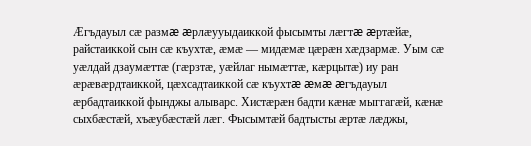Æгъдауыл сæ размæ æрлæууыдаиккой фысымты лæгтæ æртæйæ, райстаиккой сын сæ къухтæ, æмæ — мидæмæ цæрæн хæдзармæ. Уым сæ уæлдай дзаумæттæ (гæрзтæ, уæйлаг нымæттæ, кæрцытæ) иу ран æрæвæрдтаиккой, цæхсадтаиккой сæ къухтæ æмæ æгъдауыл æрбадтаиккой фынджы алыварс. Хистæрæн бадти кæнæ мыггагæй, кæнæ сыхбæстæй, хъæубæстæй лæг. Фысымтæй бадтысты æртæ лæджы,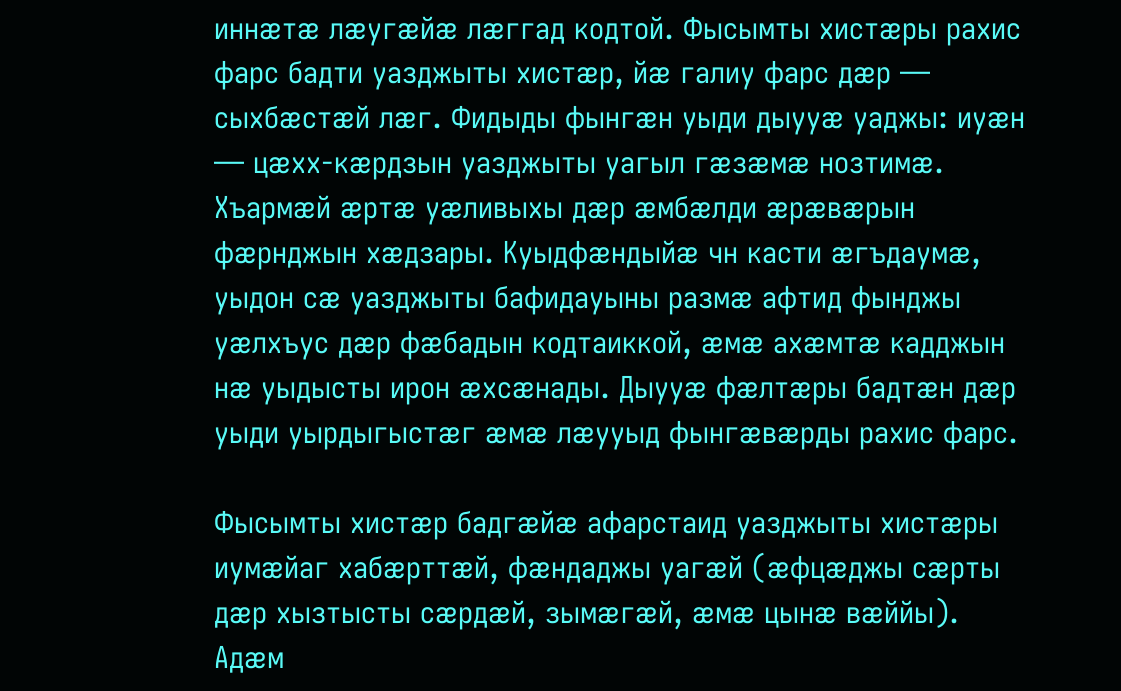иннæтæ лæугæйæ лæггад кодтой. Фысымты хистæры рахис фарс бадти уазджыты хистæр, йæ галиу фарс дæр — сыхбæстæй лæг. Фидыды фынгæн уыди дыууæ уаджы: иуæн — цæхх-кæрдзын уазджыты уагыл гæзæмæ нозтимæ. Хъармæй æртæ уæливыхы дæр æмбæлди æрæвæрын фæрнджын хæдзары. Куыдфæндыйæ чн касти æгъдаумæ, уыдон сæ уазджыты бафидауыны размæ афтид фынджы уæлхъус дæр фæбадын кодтаиккой, æмæ ахæмтæ кадджын нæ уыдысты ирон æхсæнады. Дыууæ фæлтæры бадтæн дæр уыди уырдыгыстæг æмæ лæууыд фынгæвæрды рахис фарс.

Фысымты хистæр бадгæйæ афарстаид уазджыты хистæры иумæйаг хабæрттæй, фæндаджы уагæй (æфцæджы сæрты дæр хызтысты сæрдæй, зымæгæй, æмæ цынæ вæййы). Адæм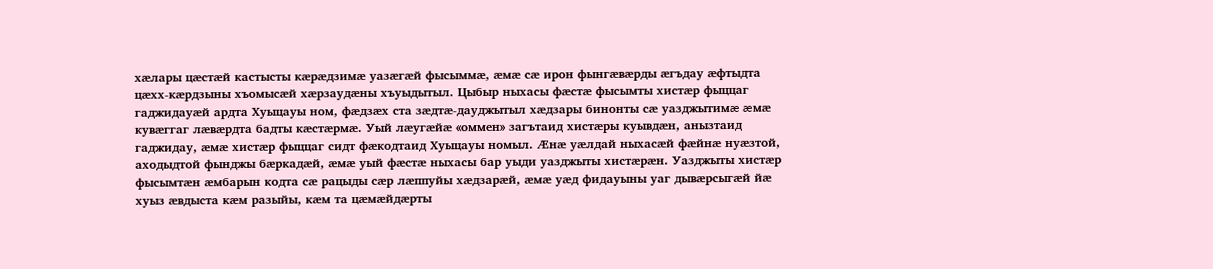хæлары цæстæй кастысты кæрæдзимæ уазæгæй фысыммæ, æмæ сæ ирон фынгæвæрды æгъдау æфтыдта цæхх-кæрдзыны хъомысæй хæрзаудæны хъуыдытыл. Цыбыр ныхасы фæстæ фысымты хистæр фыццаг гаджидауæй ардта Хуыцауы ном, фæдзæх ста зæдтæ-дауджытыл хæдзары бинонты сæ уазджытимæ æмæ кувæггаг лæвæрдта бадты кæстæрмæ. Уый лæугæйæ «оммен» загътаид хистæры куывдæн, анызтаид гаджидау, æмæ хистæр фыццаг сидт фæкодтаид Хуыцауы номыл. Æнæ уæлдай ныхасæй фæйнæ нуæзтой, аходыдтой фынджы бæркадæй, æмæ уый фæстæ ныхасы бар уыди уазджыты хистæрæн. Уазджыты хистæр фысымтæн æмбарын кодта сæ рацыды сæр лæппуйы хæдзарæй, æмæ уæд фидауыны уаг дывæрсыгæй йæ хуыз æвдыста кæм разыйы, кæм та цæмæйдæрты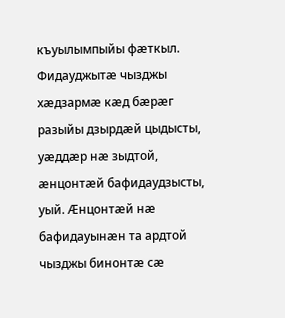къуылымпыйы фæткыл. Фидауджытæ чызджы хæдзармæ кæд бæрæг разыйы дзырдæй цыдысты, уæддæр нæ зыдтой, æнцонтæй бафидаудзысты, уый. Æнцонтæй нæ бафидауынæн та ардтой чызджы бинонтæ сæ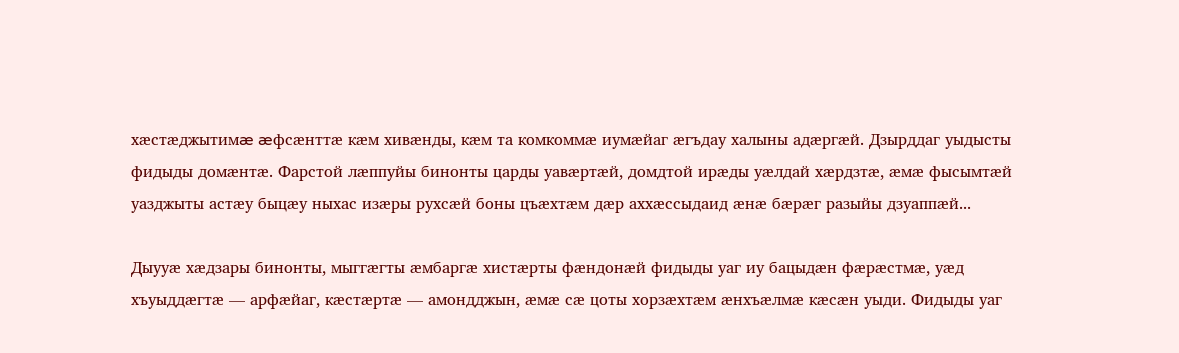хæстæджытимæ æфсæнттæ кæм хивæнды, кæм та комкоммæ иумæйаг æгъдау халыны адæргæй. Дзырддаг уыдысты фидыды домæнтæ. Фарстой лæппуйы бинонты царды уавæртæй, домдтой ирæды уæлдай хæрдзтæ, æмæ фысымтæй уазджыты астæу быцæу ныхас изæры рухсæй боны цъæхтæм дæр аххæссыдаид æнæ бæрæг разыйы дзуаппæй...

Дыууæ хæдзары бинонты, мыггæгты æмбаргæ хистæрты фæндонæй фидыды уаг иу бацыдæн фæрæстмæ, уæд хъуыддæгтæ — арфæйаг, кæстæртæ — амондджын, æмæ сæ цоты хорзæхтæм æнхъæлмæ кæсæн уыди. Фидыды уаг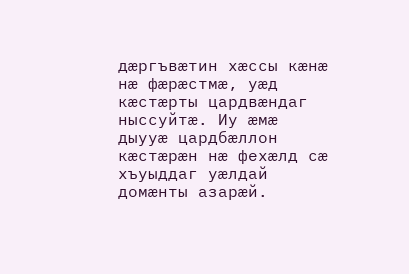дæргъвæтин хæссы кæнæ нæ фæрæстмæ, уæд кæстæрты цардвæндаг ныссуйтæ. Иу æмæ дыууæ цардбæллон кæстæрæн нæ фехæлд сæ хъуыддаг уæлдай домæнты азарæй.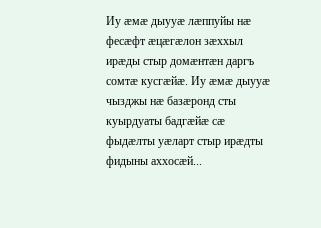Иу æмæ дыууæ лæппуйы нæ фесæфт æцæгæлон зæххыл ирæды стыр домæнтæн даргъ сомтæ кусгæйæ. Иу æмæ дыууæ чызджы нæ базæронд сты куырдуаты бадгæйæ сæ фыдæлты уæларт стыр ирæдты фидыны аххосæй...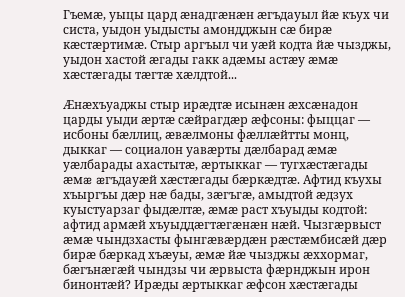Гъемæ, уыцы цард æнадгæнæн æгъдауыл йæ къух чи систа, уыдон уыдысты амондджын сæ бирæ кæстæртимæ. Стыр аргъыл чи уæй кодта йæ чызджы, уыдон хастой æгады гакк адæмы астæу æмæ хæстæгады тæгтæ хæлдтой...

Æнæхъуаджы стыр ирæдтæ исынæн æхсæнадон царды уыди æртæ сæйрагдæр æфсоны: фыццаг — исбоны бæллиц, æвæлмоны фæллæйтты монц, дыккаг — социалон уавæрты дæлбарад æмæ уæлбарады ахастытæ, æртыккаг — тугхæстæгады æмæ æгъдауæй хæстæгады бæркæдтæ. Афтид къухы хъыргъы дæр нæ бады, зæгъгæ, амыдтой æдзух куыстуарзаг фыдæлтæ, æмæ раст хъуыды кодтой: афтид армæй хъуыддæгтæгæнæн нæй. Чызгæрвыст æмæ чындзхасты фынгæвæрдæн рæстæмбисæй дæр бирæ бæркад хъæуы, æмæ йæ чызджы æххормаг, бæгънæгæй чындзы чи æрвыста фæрнджын ирон бинонтæй? Ирæды æртыккаг æфсон хæстæгады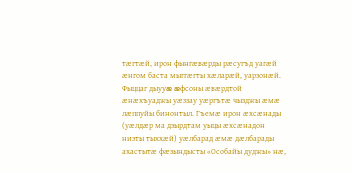тæгтæй, ирон фынгæвæрды рæсугъд уагæй æнгом баста мыггæгты хæларæй, уарзонæй. Фыццаг дыууæ æфсоны æвæрдтой æнæхъуаджы уæззау уæргътæ чызджы æмæ лæппуйы бинонтыл. Гъемæ ирон æхсæнады (уæлдæр ма дзырдтам уыцы æхсæнадон низты тыххæй) уæлбарад æмæ дæлбарады ахастытæ фæзындысты «Особайы дуджы» нæ,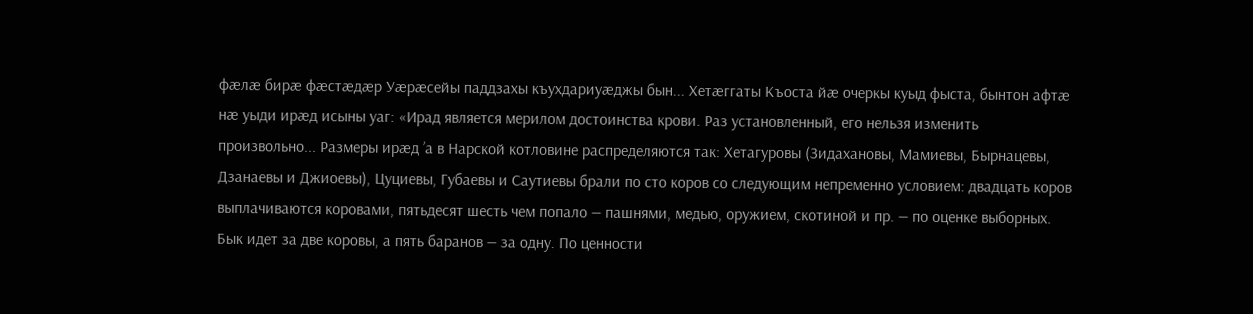фæлæ бирæ фæстæдæр Уæрæсейы паддзахы къухдариуæджы бын... Хетæггаты Къоста йæ очеркы куыд фыста, бынтон афтæ нæ уыди ирæд исыны уаг: «Ирад является мерилом достоинства крови. Раз установленный, его нельзя изменить произвольно... Размеры ирæд ’а в Нарской котловине распределяются так: Хетагуровы (Зидахановы, Мамиевы, Бырнацевы, Дзанаевы и Джиоевы), Цуциевы, Губаевы и Саутиевы брали по сто коров со следующим непременно условием: двадцать коров выплачиваются коровами, пятьдесят шесть чем попало — пашнями, медью, оружием, скотиной и пр. — по оценке выборных. Бык идет за две коровы, а пять баранов — за одну. По ценности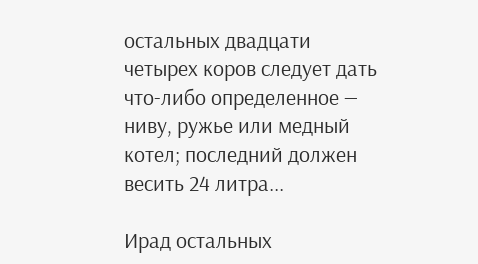остальных двадцати четырех коров следует дать что-либо определенное — ниву, ружье или медный котел; последний должен весить 24 литра...

Ирад остальных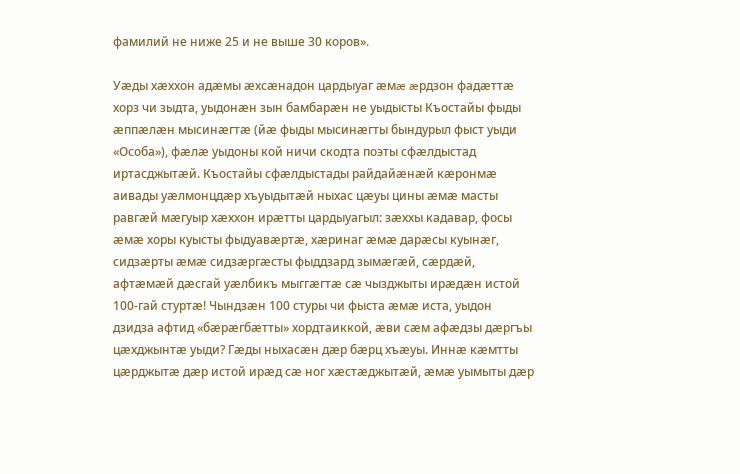фамилий не ниже 25 и не выше 30 коров».

Уæды хæххон адæмы æхсæнадон цардыуаг æмæ æрдзон фадæттæ хорз чи зыдта, уыдонæн зын бамбарæн не уыдысты Къостайы фыды æппæлæн мысинæгтæ (йæ фыды мысинæгты бындурыл фыст уыди «Особа»), фæлæ уыдоны кой ничи скодта поэты сфæлдыстад иртасджытæй. Къостайы сфæлдыстады райдайæнæй кæронмæ аивады уæлмонцдæр хъуыдытæй ныхас цæуы цины æмæ масты равгæй мæгуыр хæххон ирæтты цардыуагыл: зæххы кадавар, фосы æмæ хоры куысты фыдуавæртæ, хæринаг æмæ дарæсы куынæг, сидзæрты æмæ сидзæргæсты фыддзард зымæгæй, сæрдæй, афтæмæй дæсгай уæлбикъ мыггæгтæ сæ чызджыты ирæдæн истой 100-гай стуртæ! Чындзæн 100 стуры чи фыста æмæ иста, уыдон дзидза афтид «бæрæгбæтты» хордтаиккой, æви сæм афæдзы дæргъы цæхджынтæ уыди? Гæды ныхасæн дæр бæрц хъæуы. Иннæ кæмтты цæрджытæ дæр истой ирæд сæ ног хæстæджытæй, æмæ уымыты дæр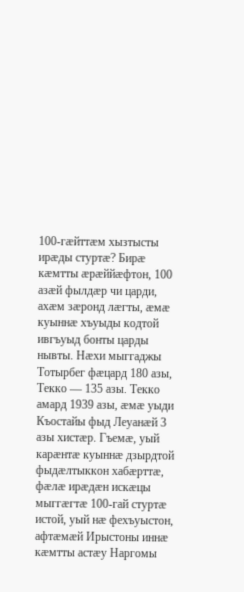100-гæйттæм хызтысты ирæды стуртæ? Бирæ кæмтты æрæййæфтон, 100 азæй фылдæр чи царди, ахæм зæронд лæгты, æмæ куыннæ хъуыды кодтой ивгъуыд бонты царды нывты. Нæхи мыггаджы Тотырбег фæцард 180 азы, Текко — 135 азы. Текко амард 1939 азы, æмæ уыди Къостайы фыд Леуанæй 3 азы хистæр. Гъемæ, уый карæнтæ куыннæ дзырдтой фыдæлтыккон хабæрттæ, фæлæ ирæдæн искæцы мыггæгтæ 100-гай стуртæ истой, уый нæ фехъуыстон, афтæмæй Ирыстоны иннæ кæмтты астæу Наргомы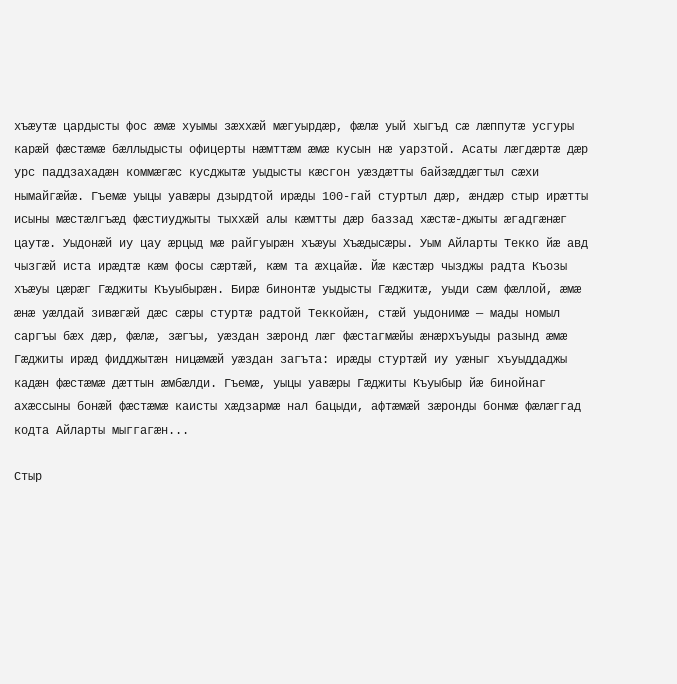хъæутæ цардысты фос æмæ хуымы зæххæй мæгуырдæр, фæлæ уый хыгъд сæ лæппутæ усгуры карæй фæстæмæ бæллыдысты офицерты нæмттæм æмæ кусын нæ уарзтой. Асаты лæгдæртæ дæр урс паддзахадæн коммæгæс кусджытæ уыдысты кæсгон уæздæтты байзæддæгтыл сæхи нымайгæйæ. Гъемæ уыцы уавæры дзырдтой ирæды 100-гай стуртыл дæр, æндæр стыр ирæтты исыны мæстæлгъæд фæстиуджыты тыххæй алы кæмтты дæр баззад хæстæ-джыты æгадгæнæг цаутæ. Уыдонæй иу цау æрцыд мæ райгуырæн хъæуы Хъæдысæры. Уым Айларты Текко йæ авд чызгæй иста ирæдтæ кæм фосы сæртæй, кæм та æхцайæ. Йæ кæстæр чызджы радта Къозы хъæуы цæрæг Гæджиты Къуыбырæн. Бирæ бинонтæ уыдысты Гæджитæ, уыди сæм фæллой, æмæ æнæ уæлдай зивæгæй дæс сæры стуртæ радтой Теккойæн, стæй уыдонимæ — мады номыл саргъы бæх дæр, фæлæ, зæгъы, уæздан зæронд лæг фæстагмæйы æнæрхъуыды разынд æмæ Гæджиты ирæд фидджытæн ницæмæй уæздан загъта: ирæды стуртæй иу уæныг хъуыддаджы кадæн фæстæмæ дæттын æмбæлди. Гъемæ, уыцы уавæры Гæджиты Къуыбыр йæ бинойнаг ахæссыны бонæй фæстæмæ каисты хæдзармæ нал бацыди, афтæмæй зæронды бонмæ фæлæггад кодта Айларты мыггагæн...

Стыр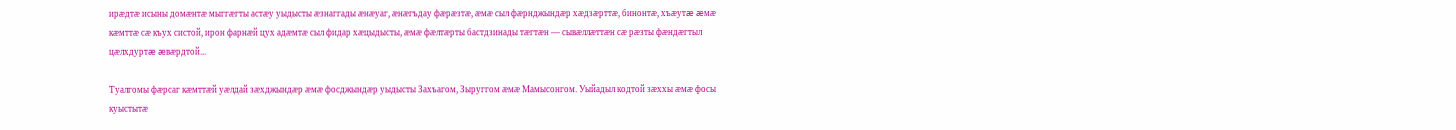ирæдтæ исыны домæнтæ мыггæгты астæу уыдысты æзнаггады æнæуаг, æнæгъдау фæрæзтæ, æмæ сыл фæрнджындæр хæдзæрттæ, бинонтæ, хъæутæ æмæ кæмттæ сæ къух систой, ирон фарнæй цух адæмтæ сыл фидар хæцыдысты, æмæ фæлтæрты бастдзинады тæгтæн — сывæллæттæн сæ рæзты фæндæгтыл цæлхдуртæ æвæрдтой...

Туалгомы фæрсаг кæмттæй уæлдай зæхджындæр æмæ фосджындæр уыдысты Захъагом, Зыруггом æмæ Мамысонгом. Уыйадыл кодтой зæххы æмæ фосы куыстытæ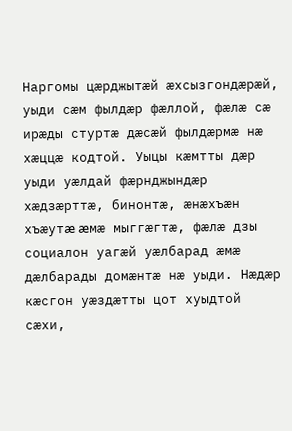Наргомы цæрджытæй æхсызгондæрæй, уыди сæм фылдæр фæллой, фæлæ сæ ирæды стуртæ дæсæй фылдæрмæ нæ хæццæ кодтой. Уыцы кæмтты дæр уыди уæлдай фæрнджындæр хæдзæрттæ, бинонтæ, æнæхъæн хъæутæ æмæ мыггæгтæ, фæлæ дзы социалон уагæй уæлбарад æмæ дæлбарады домæнтæ нæ уыди. Нæдæр кæсгон уæздæтты цот хуыдтой сæхи,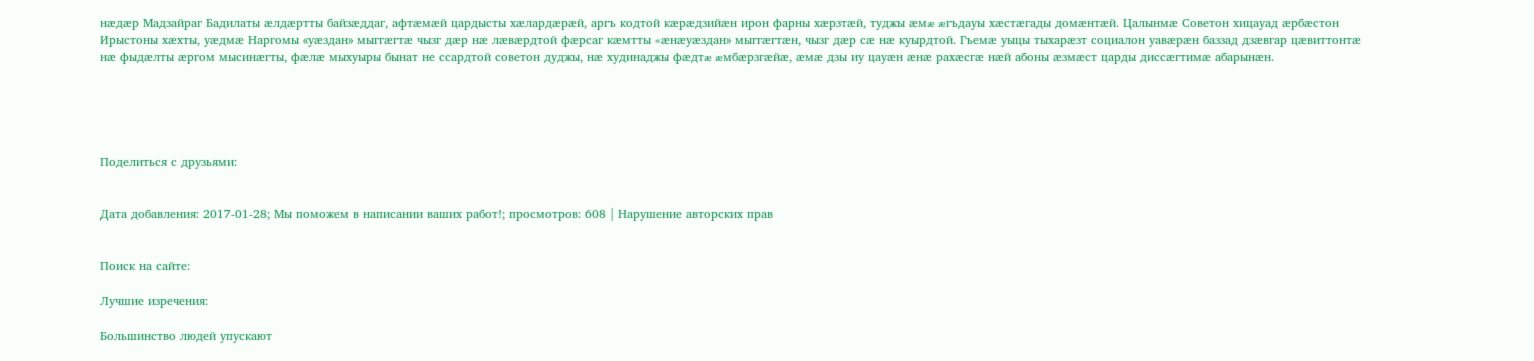нæдæр Мадзайраг Бадилаты æлдæртты байзæддаг, афтæмæй цардысты хæлардæрæй, аргъ кодтой кæрæдзийæн ирон фарны хæрзтæй, туджы æмæ æгъдауы хæстæгады домæнтæй. Цалынмæ Советон хицауад æрбæстон Ирыстоны хæхты, уæдмæ Наргомы «уæздан» мыггæгтæ чызг дæр нæ лæвæрдтой фæрсаг кæмтты «æнæуæздан» мыггæгтæн, чызг дæр сæ нæ куырдтой. Гъемæ уыцы тыхарæзт социалон уавæрæн баззад дзæвгар цæвиттонтæ нæ фыдæлты æргом мысинæгты, фæлæ мыхуыры бынат не ссардтой советон дуджы, нæ худинаджы фæдтæ æмбæрзгæйæ, æмæ дзы иу цауæн æнæ рахæсгæ нæй абоны æзмæст царды диссæгтимæ абарынæн.





Поделиться с друзьями:


Дата добавления: 2017-01-28; Мы поможем в написании ваших работ!; просмотров: 608 | Нарушение авторских прав


Поиск на сайте:

Лучшие изречения:

Большинство людей упускают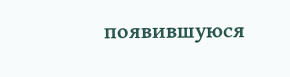появившуюся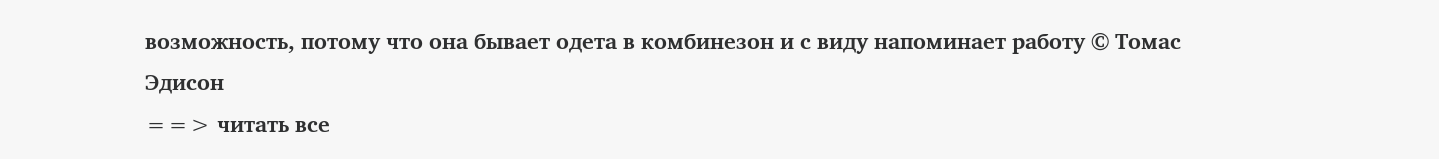возможность, потому что она бывает одета в комбинезон и с виду напоминает работу © Томас Эдисон
==> читать все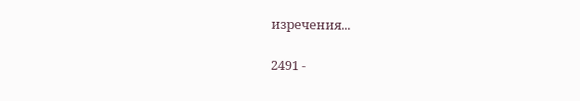изречения...

2491 -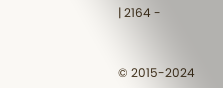| 2164 -


© 2015-2024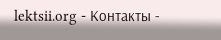lektsii.org - Контакты -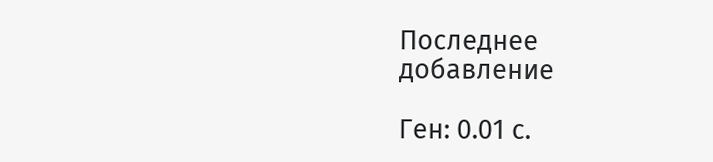Последнее добавление

Ген: 0.01 с.